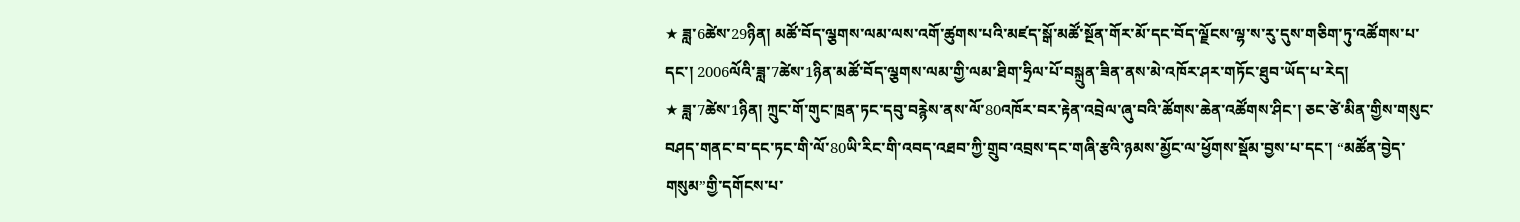★ ཟླ་6ཚེས་29ཉིན། མཚོ་བོད་ལྕགས་ལམ་ལས་འགོ་ཚུགས་པའི་མཛད་སྒོ་མཚོ་སྔོན་གོར་མོ་དང་བོད་ལྗོངས་ལྷ་ས་རུ་དུས་གཅིག་ཏུ་འཚོགས་པ་དང་། 2006ལོའི་ཟླ་7ཚེས་1ཉིན་མཚོ་བོད་ལྕགས་ལམ་གྱི་ལམ་ཐིག་ཧྲིལ་པོ་བསྐྲུན་ཟིན་ནས་མེ་འཁོར་ཤར་གཏོང་ཐུབ་ཡོད་པ་རེད།
★ ཟླ་7ཚེས་1ཉིན། ཀྲུང་གོ་གུང་ཁྲན་ཏང་དབུ་བརྙེས་ནས་ལོ་80འཁོར་བར་རྟེན་འབྲེལ་ཞུ་བའི་ཚོགས་ཆེན་འཚོགས་ཤིང་། ཅང་ཙེ་མིན་གྱིས་གསུང་བཤད་གནང་བ་དང་ཏང་གི་ལོ་80ཡི་རིང་གི་འབད་འཐབ་ཀྱི་གྲུབ་འབྲས་དང་གཞི་རྩའི་ཉམས་མྱོང་ལ་ཕྱོགས་སྡོམ་བྱས་པ་དང་། “མཚོན་བྱེད་གསུམ”གྱི་དགོངས་པ་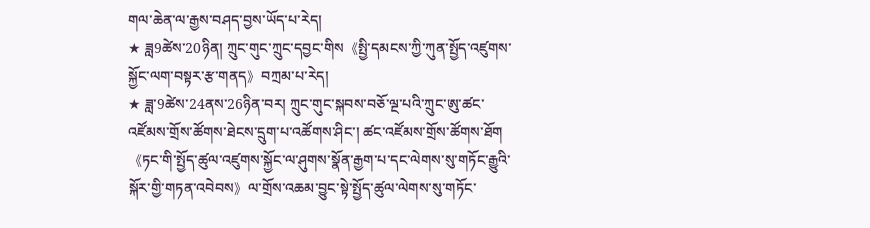གལ་ཆེན་ལ་རྒྱས་བཤད་བྱས་ཡོད་པ་རེད།
★ ཟླ9ཚེས་20ཉིན། ཀྲུང་གུང་ཀྲུང་དབྱང་གིས《སྤྱི་དམངས་ཀྱི་ཀུན་སྤྱོད་འཛུགས་སྐྱོང་ལག་བསྟར་རྩ་གནད》བཀྲམ་པ་རེད།
★ ཟླ་9ཚེས་24ནས་26ཉིན་བར། ཀྲུང་གུང་སྐབས་བཅོ་ལྔ་པའི་ཀྲུང་ཨུ་ཚང་འཛོམས་གྲོས་ཚོགས་ཐེངས་དྲུག་པ་འཚོགས་ཤིང་། ཚང་འཛོམས་གྲོས་ཚོགས་ཐོག《ཏང་གི་སྤྱོད་ཚུལ་འཛུགས་སྐྱོང་ལ་ཤུགས་སྣོན་རྒྱག་པ་དང་ལེགས་སུ་གཏོང་རྒྱུའི་སྐོར་གྱི་གཏན་འབེབས》ལ་གྲོས་འཆམ་བྱུང་སྟེ་སྤྱོད་ཚུལ་ལེགས་སུ་གཏོང་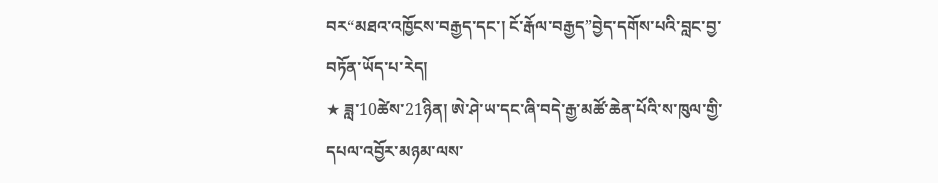བར“མཐའ་འཁྱོངས་བརྒྱད་དང་། ངོ་རྒོལ་བརྒྱད”བྱེད་དགོས་པའི་བླང་བྱ་བཏོན་ཡོད་པ་རེད།
★ ཟླ་10ཚེས་21ཉིན། ཨེ་ཤེ་ཡ་དང་ཞི་བདེ་རྒྱ་མཚོ་ཆེན་པོའི་ས་ཁུལ་གྱི་དཔལ་འབྱོར་མཉམ་ལས་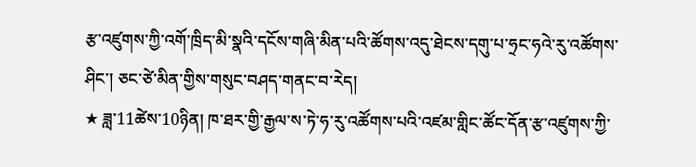རྩ་འཛུགས་ཀྱི་འགོ་ཁྲིད་མི་སྣའི་དངོས་གཞི་མིན་པའི་ཚོགས་འདུ་ཐེངས་དགུ་པ་ཧྲང་ཧའེ་རུ་འཚོགས་ཤིང་། ཅང་ཙེ་མིན་གྱིས་གསུང་བཤད་གནང་བ་རེད།
★ ཟླ་11ཚེས་10ཉིན། ཁ་ཐར་གྱི་རྒྱལ་ས་ཏེ་ཧ་རུ་འཚོགས་པའི་འཛམ་གླིང་ཚོང་དོན་རྩ་འཛུགས་ཀྱི་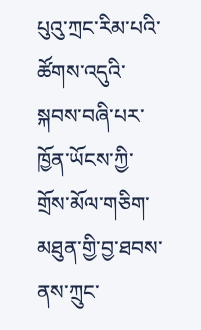པུའུ་ཀྲང་རིམ་པའི་ཚོགས་འདུའི་སྐབས་བཞི་པར་ཁྱོན་ཡོངས་ཀྱི་གྲོས་མོལ་གཅིག་མཐུན་གྱི་བྱ་ཐབས་ནས་ཀྲུང་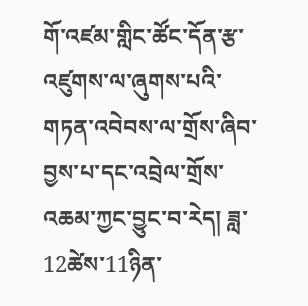གོ་འཛམ་གླིང་ཚོང་དོན་རྩ་འཛུགས་ལ་ཞུགས་པའི་གཏན་འབེབས་ལ་གྲོས་ཞིབ་བྱས་པ་དང་འབྲེལ་གྲོས་འཆམ་ཀྱང་བྱུང་བ་རེད། ཟླ་12ཚེས་11ཉིན་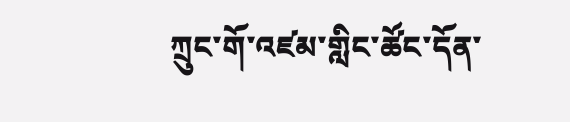ཀྲུང་གོ་འཛམ་གླིང་ཚོང་དོན་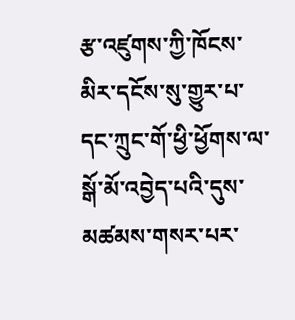རྩ་འཛུགས་ཀྱི་ཁོངས་མིར་དངོས་སུ་གྱུར་པ་དང་ཀྲུང་གོ་ཕྱི་ཕྱོགས་ལ་སྒོ་མོ་འབྱེད་པའི་དུས་མཚམས་གསར་པར་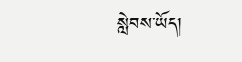སླེབས་ཡོད།